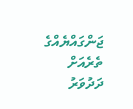ޖަންގައްޔެއްގެ ތެރެއަށް ދަދުވަރު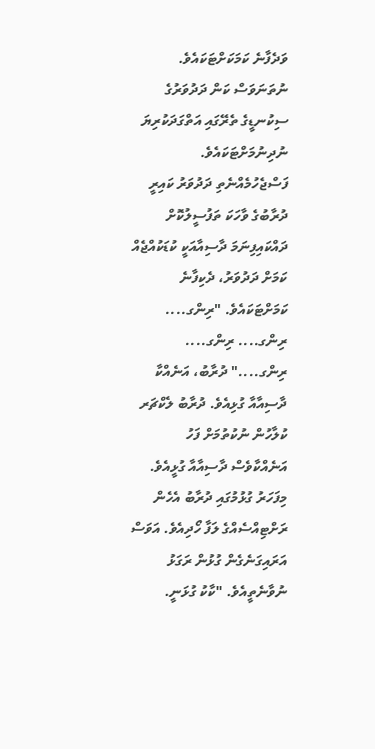ވަދެފާނެ ކަމަކަށްޓަކައެވެ. ނުތަނަވަސް ކަން ދަދުވަރުގެ ސިކުނޑީގެ ތެރޭގައި އަތްގަދަކުރިޔަ ނުދިނުމަށްޓަކައެވެ. ފަސްޖެހުމެއްނެތި ދަދުވަރު ކައިރީ ދުރާބުގެ ވާހަކަ ތަފުސީލުކޮށް ދައްކައިފިނަމަ ދާސިއާއަކީ ކުޑަކުއްޖެއް ކަމަށް ދަދުވަރު، ދެކިފާނެ ކަމަށްޓަކައެވެ. "ރިންގ.... ރިންގ.... ރިންގ.... ރިންގ...." ދުރާބު، އަނެއްކާ ދާސިއާއާ ގުޅިއެވެ. ދުރާބު ލެކްޗަރ ކުލާހުން ނުކުތުމަށް ފަހު އަނެއްކާވެސް ދާސިއާއާ ގުޅީއެވެ. މިފަހަރު ގުޅުމުގައި ދުރާބު އެހެން ރަށްޓިއްސެއްގެ ލަފާ ހޯދިއެވެ. އަވަސް އަރައިގަނެގެން ގުޅުން ރަގަޅު ނުވާނެތީއެވެ. "ކާކު ގުޅަނީ.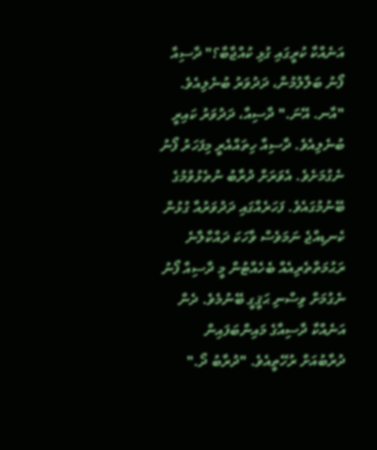އަނެއްކާ ކުރީގައި ގުޅި ކުއްޖާބާ؟" ދާސިއާ ފޯނު ބަލާލުމުން، ދަދުވަރު ބުނެލިއެވެ. "އާނ. އޭނަ." ދާސިއާ، ދަދުވަރު ކައިރީ ބުނެލިއެވެ. ދާސިއާ ހިތައްއެރީ މިފަހަރު ފޯނު ނެގުމަށެވެ. އެވަރަށް ދުރާބު ނުތެޅުވުމުގެ ބޭނުމުގައެވެ. ފަހަރެއްގައި ދަދުވަރުއާ ގުޅުން ކެނޑިއްޖެ ނަމަވެސް ވާހަކަ ދައްކާލާނެ ރަޙުމަތްތެރިއެއް ބެހެއްޓުން މީ ދާސިއާ ފޯނު ނެގުމަށް ވިސްނި ޙަޤީގީ ބޭނުމެވެ. ދެން އަނެއްކާ ދާސިއާގެ މައިންބަފައިން ދުރާބުއަށް ރުހޭތީއެވެ. "ދުރާބު ދޯ."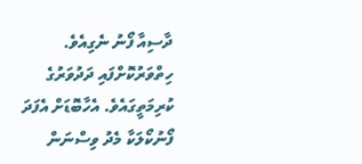ދާސިއާ ފޯނު ނެގިއެވެ. ހިތްވަރުކޮށްފައި ދަދުވަރުގެ ކުރިމަތީގައެވެ. އެހާބޮޑަށް އެފަދަ ފޯނުކޯލަކާ މެދު ވިސްނަން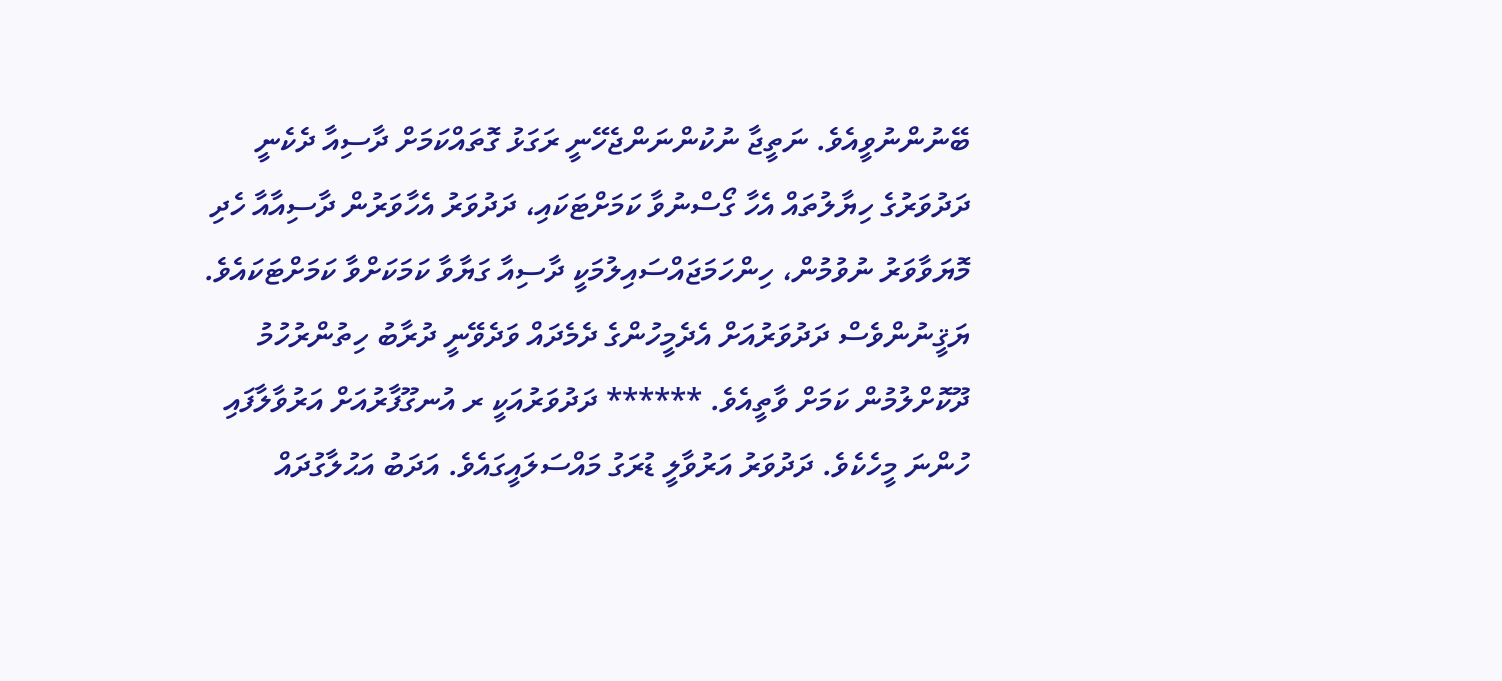ބޭނުންނުވީއެވެ. ނަތީޖާ ނުކުންނަންޖެހޭނީ ރަގަޅު ގޮތައްކަމަށް ދާސިއާ ދެކެނީ ދަދުވަރުގެ ހިޔާލުތައް އެހާ ގޯސްނުވާ ކަމަށްޓަކައި، ދަދުވަރު އެހާވަރުން ދާސިއާއާ ހެދި މޮޔަވާވަރު ނުވުމުން، ހިންހަމަޖައްސައިލުމަކީ ދާސިއާ ގަޔާވާ ކަމަކަށްވާ ކަމަށްޓަކައެވެ. ޔަޤީނުންވެސް ދަދުވަރުއަށް އެދެމީހުންގެ ދެމެދައް ވަދެވޭނީ ދުރާބު ހިތުންރުހުމު ދޫކޮށްލުމުން ކަމަށް ވާތީއެވެ. ****** ދަދުވަރުއަކީ ރ އުނގޫފާރުއަށް އަރުވާލާފައި ހުންނަ މީހެކެވެ. ދަދުވަރު އަރުވާލީ ޑުރަގު މައްސަލައީގައެވެ. އަދަބު އަޙުލާގުދައް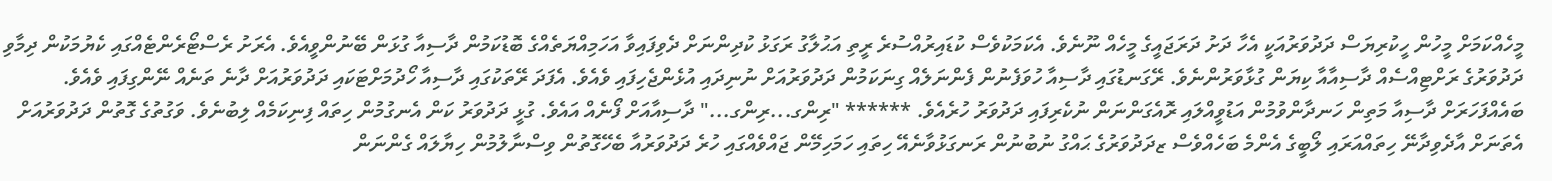މީހެއްކަމަށް މީހުން ހީކުރިޔަސް ދަދުވަރުއަކީ އެހާ ދަށު ދަރަޖައީގެ މީހެއް ނޫނެވެ. އެކަމަކުވެސް ކުޑައިރުއްސުރެ ރީތި އަޙުލާގު ރަގަޅު ކުދިންނަށް ދެވިފައިވާ އަހަމިއްޔަތެއްގެ ބޮޑުކަމުން ދާސިއާ ގުޅަން ބޭނުންވީއެވެ. އެރަށު ރެސްޓޯރެންޓެއްގައި ކެޔުމަކުން ދިމާވި ދަދުވަރުގެ ރަށްޓިއްސެއް ދާސިއާއާ ކިޔަން ގުޅާވަރުންނެވެ. ރޭގަނޑުގައި ދާސިއާ ހުވަފެނުން ފެންނަލެއް ގިނަކަމުން ދަދުވަރުއަށް ނުނިދައި އުޅެންޖެހިފައި ވެއެވެ. އެފަދަ ރޭތަކުގައި ދާސިއާ ހޯދުމަށްޓަކައި ދަދުވަރުއަށް ދާނެ ތަނެއް ނޭންގިފައި ވެއެވެ. ބައެއްފަހަރަށް ދާސިއާ މަތިން ހަނދާންވުމުން އަޑުވީއްލައި ރޮއެގަންނަން ނުކެރިފައި ދަދުވަރު ހުރެއެވެ. ****** "ރިންގ...ރިންގ..." ދާސިއާއަށް ފޯނެއް އައެވެ. ގުޅީ ދަދުވަރު ކަން އެނގުމުން ހިތައް ފިނިކަމެއް ލިބުނެވެ. ވަގުތުގެ ގޮތުން ދަދުވަރުއަށް އެތަނަށް އާދެވިދާނޭ ހިތައްއަރައި ލޯބީގެ އެންމެ ބަހެއްވެސް ޒދަދުވަރުގެ ޙައްގު ނުބުނުން ރަނގަޅުވާނެއޭ ހިތައި ހަމަހިމޭން ޖައްވެއްގައި ހުރެ ދަދުވަރުއާ ބެހޭގޮތުން ވިސްނާލުމުން ހިޔާލައް ގެންނަން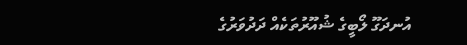އުނދަގޫ ލޯބީގެ ޝުއޫރުތަކެއް ދަދުވަރުގެ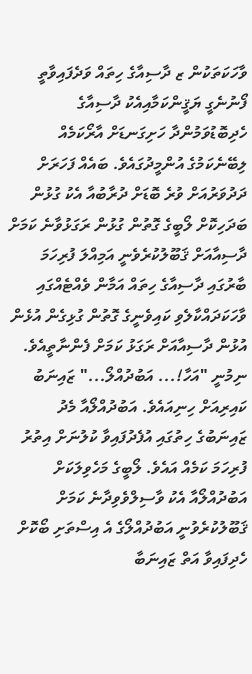ވާހަކަތަކުން ޒ ދާސިއާގެ ހިތައް ވަދެފައިވާތީ ފޯނުނެގީ ޔަޤީންކަމާއިއެކު ދާސިއާގެ ހެދިބޮޑުވަމުންދާ ހަށިގަނޑަށް އާރޯކަމެއް ލިބޭނެކަމުގެ އުންމީދުގައެވެ. ބައެއް ފަހަރަށް ދަދުވަރުއަށް ވުރެ ބޮޑަށް ދުރާބުއާ އެކު ގުޅުން ބަދަހިކޮށް ލޯބީގެ ގޮތުން ގުޅުން ރަގަޅުވާނެ ކަމަށް ދާސިއާއަށް ޤަބޫލުކުރެވެނީ އަމިއްލަ ފުރިހަމަ ބާރުގައި ދާސިއާގެ ހިތައް އަމާން ވެއްޓެއްގައި ވާހަކަދައްކާލެވި ކައިވެނީގެ ގޮތުން ގުޅިގެން އުޅެން އުޅުން ދާސިއާއަށް ރަގަޅު ކަމަށް ފެންނާތީއެވެ. ނިމުނީ "އަހާ!... އަބުދުއްލޯ..." ޒައިނަބު ކައިރިއަށް ހިނިއައެވެ. އަބުދުއްލޯއާ މެދު ޒައިނަބުގެ ހިތުގައި އުފެދުފައިވާ ކުލުނަށް އިތުރު ފުރިހަމަ ކަމެއް އައެވެ. ލޯބީގެ މަހެވިލަކަށް އަބުދުއްލޯއާ އެކު ވާސިލްވެވިދާނެ ކަމަށް ޤަބޫލުކުރެވުނީ އަބުދުއްލޯގެ އެ އިސްތަށި ބޯކޮށް ހެދިފައިވާ އަތް ޒައިނަބާ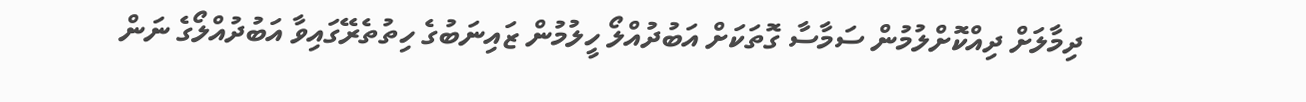ދިމާލަށް ދިއްކޮށްލުމުން ސަމާސާ ގޮތަކަށް އަބުދުއްލޯ ހީލުމުން ޒައިނަބުގެ ހިތުތެރޭގައިވާ އަބުދުއްލޯގެ ނަން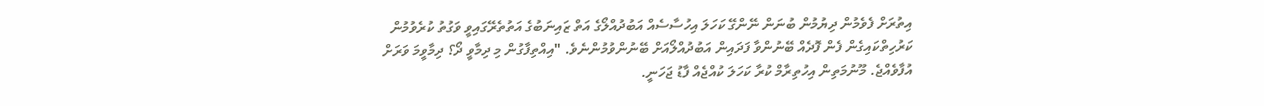އިތުރަށް ފެވެމުން ދިޔުމުން ބުނަން ނޭންގޭ ކަހަލަ އިހުސާސެއް އަބުދުއްލޯގެ އަތް ޒައިނަބުގެ އަތުތެރޭގައިވީ ވަގުތު ކުރެވުމުން ކަރުހިތްކައިގެން ފެން ފޮދެއް ބޭނުންވާ ފަދައިން އަބުދުއްލޯއަށް ބޭނުންވުމުންނެވެ. "އިއްތިފާގުން މި ދިމާވީ ދޯ؟ ދިމާވީމަ ވަރަށް އުފާވެއްޖެ. މޫނުމަތިން އިހުތިރާމް ކުރާ ކަހަލަ ކުއްޖެއް ފާޑު ޖަހަނީ.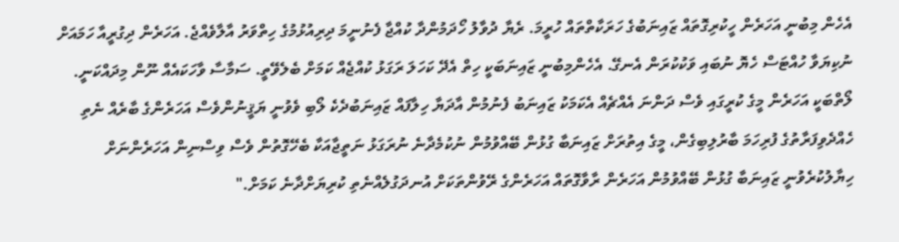އެހެން މިބުނީ އަހަރެން ހީކުރިގޮތައް ޒައިނަބުގެ ހަރަކާތްތައް ހުރީމަ. ރެޔާ ދުވާލު ހޯދަމުންދާ ކުއްޖާ ފެނުނީމަ ދިރިއުޅުމުގެ ހިތްވަރު އާލާވެއްޖެ. އަހަރެން ދިގުރީއާ ހަމައަށް ނުކިޔަވާ ހުއްޓަސް ހެޔޮ ނުބައި ވަކުކުރަން އެނގޭ. އެހެންމިބުނީ ޒައިނަބަކީ ހިތް އެދޭ ކަހަލަ ރަގަޅު ކުއްޖެއް ކަމަށް ބެލެވޭތީ. ސަމާސާ ވާހަކައެއް ނޫން މިދައްކަނީ. ލޯތްބަކީ އަހަރެން މީގެ ކުރީގައި ވެސް ދަންނަ އެއްޗެއް އެކަމަކު ޒައިނަބު ފެނުމުން އާދަޔާ ހިލާފައް ޒައިނަބުދެކެ ލޯބި ވެވުނީ ޔަޤީނުންވެސް އަހަރެންގެ ބާރެއް ނެތި ހެއްދެވިފަރާތުގެ ފުރިހަމަ ބާރުލިބިގެން، މީގެ އިތުރަށް ޒައިނަބާ ގުޅުން ބޭއްވުމުން ނުކުމެދާނެ ނުރަގަޅު ނަތީޖާއަކާ ބެހޭގޮތުން ވެސް ވިސްނިން އަހަރެންނަށް ހިޔާލުކުރެވުނީ ޒައިނަބާ ގުޅުން ބޭއްވުމުން އަހަރެން ރާވާގޮތައް އަހަރެންގެ ރޭވުންތަކަށް އުނދަގުލެއްނެތި ކުރިޔަށްދާނެ ކަމަށް."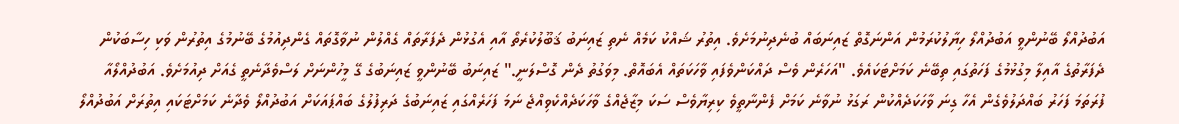އަބުދުއްލޯ ބޭނުންވީ އަބުދުއްލޯ ހިޔާލުކުރަމުން އަންނަގޮތް ޒައިނަބައް ބުނެދިނުމަށެވެ. އިތުރު ޝައްކު ކަމެއް ނެތި ޒައިނަބު ޤަބޫލުކުރެތޯ އާއި އެގުޅުން ދެފަރާތައް ގެއްލުން ނުވާގޮތައް ގެންދިއުމުގެ ބޭނުމުގެ އިތުރުން ވަކި ހިސާބަކުން ދެފަރާތުގެ އާއިލާ މިގުޅުމުގެ ފަހަތުގައި ތިބޭނެ ކަމަށްޓަކައެވެ. "އަހަރެން ވެސް ދައްކަންވެފައި ވާހަކަތައް އެބައޮތް. މިވަގުތު ދެން ގޮސްލަނީ." ޒައިނަބު ބޭނުންވީ ޒައިނަބުގެ ގޭ މީހުންނަށް ލަސްވެދާނެތީ ގެއަށް ދިއުމަށެވެ. އަބުދުއްލޯއާ ފުރަތަމަ ފަހަރު ބައްދަލުވެގެން އެހާ ގިނަ ވާހަކަދެއްކުން ރަގަޅު ނުވާނެ ކަމަށް ފެންނާތީވެ ކިރިޔާވެސް ސަކަ މިޒާޖެއްގެ ވާހަކަދެއްކެވިއްޖެ ނަމަ ފަހަރެއްގައި ޒައިނަބުގެ ދަރިފުލުގެ ބައްޕައަކަށް އަބުދުއްލޯ ވެދާނެ ކަމަށްޓަކައި އިތުރަށް އަބުދުއްލޯ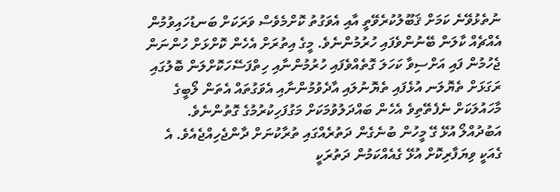ނުތެޅުވޭނެ ކަމަށް ޤަބޫލުކުރެވޭތީ އާއި އެވަގުތު ކޮށްމެވެސް ވަރަކަށް ބަނޑުހައިވުމުން އެއްޗެއް ކާލަން ބޭނުންވެފައި ހުރުމުންނެވެ. މީގެ އިތުރަށް އެހެން ކޮށްޅަށް ހުންނަން ޖެހުމުން ފައި އަށްސިވާ ކަހަލަ ގޮތެއްވެފައި ހުރުމުންނާއި ހިތްފަސޭހަކޮށްލަން ބޮލުގައި ރަގަޅަށް ތެޔޮލަނ އުޅެފައި ތެޔޮނުލައި އާދެވުމުންނާއި އެވަގުތައް އެތަން ލޯބީގެ މާހައުލަކަށް ނެފެތޭތިވެ އެހެން ބައްދަލުވުމަކަށް މަގުފަހިކުރުމުގެ ގޮތުންނެވެ. އަބުދުއްލޯ އުޅޭ ގޭ މީހުން ބުނެގެން ދަތުރެއްގައި ތުރާކުނަށް ދާންޖެހިއްޖެއެވެ. އެ ގެއަކީ ވިޔަފާރިކޮށް އުޅޭ ގެއެއްކަމުން ދަތުރަކީ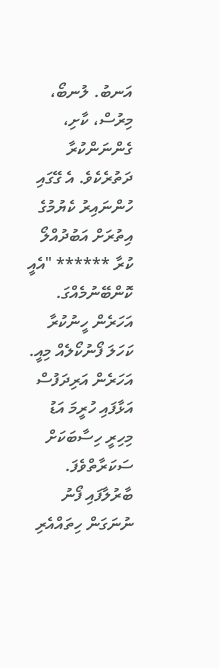އަނބު. ލުނބޯ، މިރުސް، ކާށި، ގެންނަންކުރާ ދަތުރެކެވެ. އެ ގޭގައި ހުންނައިރު ކެޔުމުގެ އިތުރަށް އަބުދުއްލޯ ކުރާ ****** "އެއީ ކޮންބޭނުމެއްގަ. އަހަރެން ހީނުކުރާ ކަހަލަ ފޯނުކޯލެއް މިއީ. އަހަރެން އަރިދަފުސް އަޅާފައި ހުރީމަ އަޑު މިހިރީ ހިސާބަކަށް ސަކަރާތްވެފަ. ބާރުލާފައި ފޯނު ނުނަގަން ހިތައްއެރި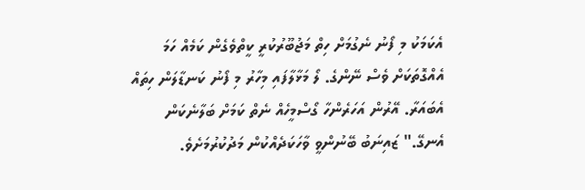އެކަމަކު މި ފޯނު ނެގުމަށް ހިތް މަޖުބޫރުކުރީ ކީތްވެގެން ކަމެއް ހަމަ އެއްގޮތަކަށް ވެސް ނޭންގެ. ލޯ މަޅާލާފައި މިހާރު މި ފޯނު ކަނޑާލަން ހިތައް އެބައަރާ. އޭރުން އަހަރެންހާ ގޯސްމީހެއް ނެތް ކަމަށް ބަލާނެކަން އެނގޭ." ޒައިނަބު ބޭނުންވީ ވާހަކަދެއްކުން މަދުކުރުމަށެވެ.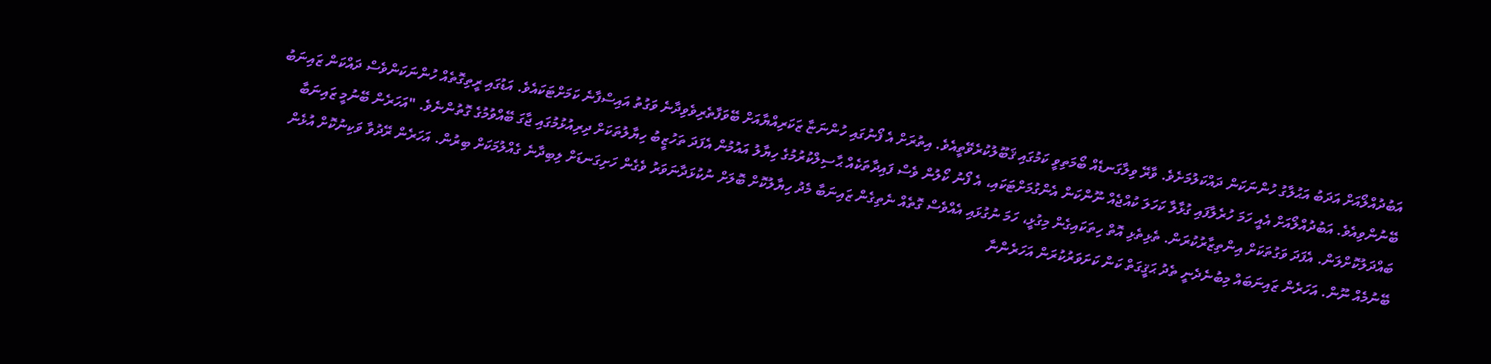އަބުދުއްލޯއަށް އަދަބު އަޙުލާގު ހުންނަކަން ދައްކަލުމަށެވެ. ވާރޭ ވިލާގަނޑެއް ބޯމަތިވީ ކަމުގައި ޤަބޫލުކުރެވޭތީއެވެ. އިތުރަށް އެ ފޯނުގައި ހުންނަޏާ ޒަކަރިއްޔާއަށް ބޭވަފާތެރިވެވިދާނެ ވަގުތު އައިސްފާނެ ކަމަށްޓަކައެވެ. އަޑުގައި ރީތިގޮތެއް ހުންނަކަންވެސް ދައްކަން ޒައިނަބު ބޭނުންވިއެވެ. އަބުދުއްލޯއަށް އެއީ ހަމަ ހުރެލާފައި ގުޅާލާ ކަހަލަ ކުއްޖެއް ނޫންކަން އެންގުމަށްޓަކައި، އެ ފޯނު ކޯލުން ވެސް ފައިދާތަކެއް ޙާސިލްކުރުމުގެ ހިޔާލު އައުމުން އެފަދަ ތަހުޒީބު ހިޔާލުތަކަށް ދިރިއުޅުމުގައި ޖާގަ ބޭއްވުމުގެ ގޮތުންނެވެ. "އަހަރެން ބޭނުމީ ޒައިނަބާ ބައްދަލުކޮށްލަން. އެފަދަ ވަގުތަކަށް އިންތިޒާރުކުރަން. ތެޅިތެޅި އޮތް ހިތަކައިގެން މިގުޅީ، ހަމަ ނުގުޅައި އެއްވެސް ގޮތެއް ނެތިގެން ޒައިނަބާ މެދު ހިޔާލުކޮށް ބޮލަށް ނުކުޅަދާނަވަރު ވެގެން ހަށިގަނޑަށް ލިބިދާނެ ގެއްލުމަކަށް ބިރުން. އަހަރެން ރޭދުވާ ވަކިނުކޮށް އުޅެން ބޭނުމެއް ނޫން. އަހަރެން ޒައިނަބައް މިބުނެދެނީ ތެދު ޙަޤީގަތް ކަން ކަށަވަރުކުރަން އަހަރެންނާ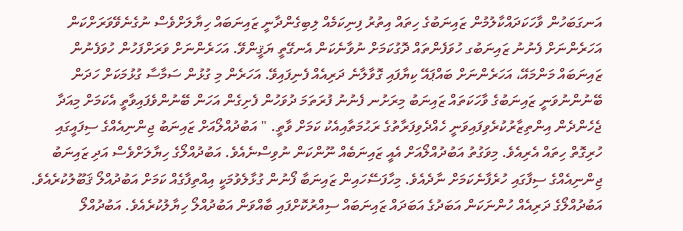އަނގަބަހުން ވާހަކަދައްކާލުމުން ޒައިނަބުގެ ހިތައް އިތުރު ފިނިކަމެއް ލިބިގެންދާނީ ޒައިނަބައް ހިޔާލަށްވެސް ނުގެނެވޭވަރަށްކަން އަހަރެންނަށް ފެނުނު ޒައިނަބުގ ހުވަފެންތައް ދޮގުކަމަށް ނުވާނެކަން އެނގޭތީ ޔަޤީންވޭ. އަހަރެންނަށް ވަރަށްފަހުން ހުވަފެނުން ޒައިނަބައް މަންމައޭ، އަހަރެންނަށް ބައްޕައޭ ކިޔާފައި ގޮވާލާނެ ދަރިއެއް ފެނިފައިވޭ. އަހަރެން މި ގުޅުން ސަމާސާ ގުޅުމަކަށް ހަދަން ބޭނުންނުވަނީ ޒައިނަބުގެ ވާހަކަތައް ޒައިނަބު މިރަށުނ ފެނުނު ފުރަތަމަ ދުވަހުން ފެށިގެން އަހަން ބޭނުންވެފައިވާތީ އެކަމަށް މިއަދާ ޖެހެންދެން އިންތިޒާރުކުރެވިފައިވަނީ ހެއްދެވިފަރާތުގެ ރަޙުމަތާއިއެކު ކަމަށް ވާތީ. " އަބުދުއްލޯއަށް ޒައިނަބު ޖިންނިއެއްގެ ސިފައީގައި ހުރިގޮތް ހިތައް އެރިއެވެ. މިވަގުތު އަބުދުއްލޯއަށް އެއީ ޒައިނަބެއް ނޫންކަން ނުވިސްނެއެވެ. އަބުދުއްލޯގެ ހިޔާލަށްވެސް އަދި ޒައިނަބު ޖިންނިއެއްގެ ސިފާގައި ހުރެފާނެކަމަށް ނާދެއެވެ. މިހާފަސޭހައިން ޒައިނަބާ ފޯނުން ގުޅާލެވުމަކީ އިއްތިފާގެއް ކަމަށް އަބުދުއްލޯ ޤަބޫލުކުރެއެވެ. އަބުދުއްލޯގެ ދަރިއެއް ހުންނަކަން އަބަދުގެ އަބަދައް ޒައިނަބައް ސިއްރުކޮށްފައި ބާއްވަން އަބުދުއްލޯ ހިޔާލުކުރެއެވެ. އަބުދުއްލޯ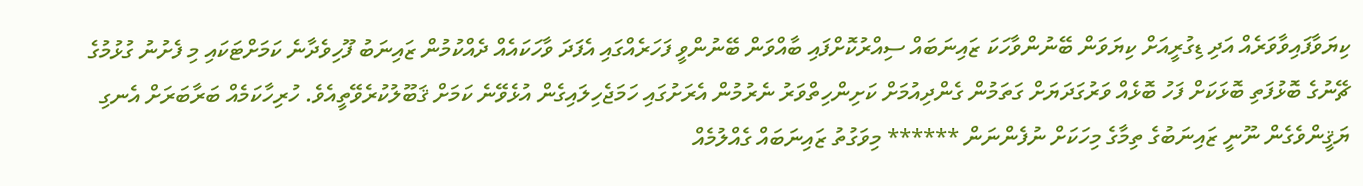ކިޔަވާފައިވާވަރެއް އަދި ޑިގުރީއަށް ކިޔަވަން ބޭނުންވާހަކަ ޒައިނަބައް ސިއްރުކޮށްފައި ބާއްވަން ބޭނުންވީ ފަހަރެއްގައި އެފަދަ ވާހަކައެއް ދެއްކުމުން ޒައިނަބު ފޫހިވެދާނެ ކަމަށްޓަކައި މި ފެށުނު ގުޅުމުގެ ޗޭނުގެ ބޮޅުފަތި ބޮޅަކަށް ފަހު ބޮޅެއް ވަރުގަދަޔަށް ގަތަމުން ގެންދިއުމަށް ކަށިންހިތްވަރު ނެރުމުން އެރަށުގައި ހަމަޖެހިލައިގެން އުޅެވޭނެ ކަމަށް ޤަބޫލުކުރެވޭތީއެވެ. ހުރިހާކަމެއް ބަރާބަރަށް އެނގި ޔަޤީންވެގެން ނޫނީ ޒައިނަބުގެ ތިމާގެ މިހަކަށް ނުފެންނަން ****** މިވަގުތު ޒައިނަބައް ގެއްލުމެއް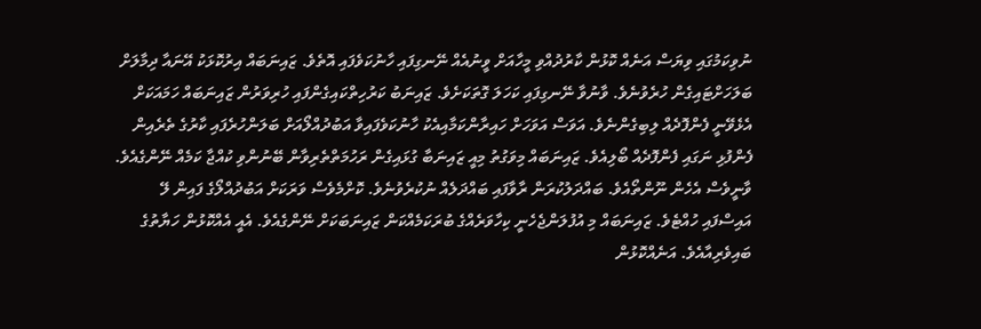ނުވިކަމުގައި ވިޔަސް އަނެއް ކޮޅުން ކާރުދުއްވި މީހާއަށް ވީނުއެއް ނޭނގިފައި ހާނުކަވެފައި އޮތެވެ. ޒައިނަބައް އިރުކޮޅަކު އޭނައާ ދިމާލަށް ބަލަހަށްޓައިގެން ހުރެވުނެވެ. ވާނުވާ ނޭނގިފައި ކަހަލަ ގޮތަކަށެވެ. ޒައިނަބު ކަރުހިތްކައިގެންފައި ހުރިވަރުން ޒައިނަބައް ހަމައަކަށް އެޅެވޭނީ ފެންފޮދެއް ލިބިގެންނެވެ. އަވަސް އަވަހަށް ހައިރާންކަމާއިއެކު ހާނުކަވެފައިވާ އަބުދުއްލޯއަށް ބަލަންހުރެފައި ކާރުގެ ތެރެއިން ފެންފުޅި ނަގައި ފެންފޮދެއް ބޯލިއެވެ. ޒައިނަބައް މިވަގުތު މިއީ ޒައިނަބާ ގުޅައިގެން ރަހުމަތްތެރިވާން ބޭނުންވި ކުއްޖާ ކަމެއް ނޭންގެއެވެ. ވާނީވެސް އެހެން ނޫންތޯއެވެ. ބައްދަލުކުރަން ރާވާފައި ބައްދަލެއް ނުކުރެވުނެވެ. ކޮށްމެވެސް ވަރަކަށް އަބުދުއްލޯގެ ފައިން ލޭ އައިސްފައި ހުއްޓެވެ. ޒައިނަބައް މި އުފުލަންޖެހެނީ ކިހާވަރެއްގެ ބުރަކަމެއްކަން ޒައިނަބަކަށް ނޭންގެއެވެ. އެއީ އެއްކޮޅުން ހަޔާތުގެ ބައިވެރިއާއެވެ. އަނެއްކޮޅުން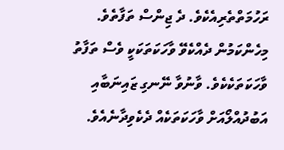ރަހުމަތްތެރިއެކެވެ. ދެ ޖިންސް ތަފާތެވެ. މިހެންކަމުން ދެއްކެވޭ ވާހަކަތަކަކީ ވެސް ތަފާތު ވާހަކަތަކެކެވެ. ވާނުވާ ނޭނގި ޒައިނަބާއި އަބުދުއްލޯއަށް ވާހަކަތަކެއް ދެކެވިދާނެއެވެ.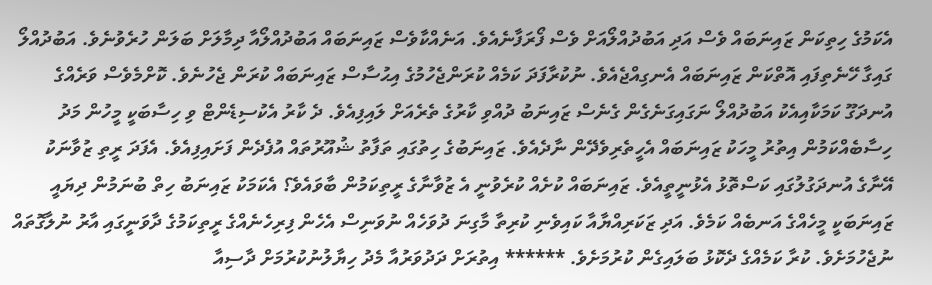އެކަމުގެ ހިތިކަން ޒައިނަބައް ވެސް އަދި އަބުދުއްލޯއަށް ވެސް ފޯރަފާނެއެވެ. އަނެއްކާވެސް ޒައިނަބައް އަބުދުއްލޯއާ ދިމާލަށް ބަލަން ހުރެވުނެވެ. އަބުދުއްލޯ ގައިގާ ހޭނެތިފައި އޮތްކަން ޒައިނަބައް އެނގިއްޖެއެވެ. ނުކުރާފަދަ ކަމެއް ކުރަންޖެހުމުގެ އިޙުސާސް ޒައިނަބައް ކުރަން ޖެހުނެވެ. ކޮށްމެވެސް ވަރެއްގެ އުނދަގޫ ކަމަކާއިއެކު އަބުދުއްލޯ ނަގައިގަނެގެން ގެނެސް ޒައިނަބު ދުއްވި ކާރުގެ ތެރެއަށް ލައިފިއެވެ. ދެ ކާރު އެކުސިޑެންޓް ވި ހިސާބަކީ މީހުން މަދު ހިސާބެއްކަމުން އިތުރު މީހަކު ޒައިނަބައް އެހީތެރިވެދޭން ނާދެއެވެ. ޒައިނަބުގެ ހިތުގައި ތަފާތު ޝުއޫރުތައް އުފެދެން ފަށައިފިއެވެ. އެފަދަ ރީތި ޒުވާނަކު އޭނާގެ އުނދަގުލުގައި ކަސްތޮޅު އެޅުނީތީއެވެ. ޒައިނަބައް ކުށެއް ކުރެވުނީ އެ ޒުވާނާގެ ރީތިކަމުން ބާވައެވެ؟ އެކަމަކު ޒައިނަބު ހިތް ބުނަމުން ދިޔައީ ޒައިނަބަކީ މީހެއްގެ އަނބެއް ކަމެވެ. އަދި ޒަކަރިއްޔާއާ ކައިވެނި ކުރިތާ މާގިނަ ދުވަހެއް ނުވަނިސް އެހެން ފިރިހެނެއްގެ ރީތިކަމުގެ ދާވަނީގައި އާރު ނުލާގޮތައް ނުޖެހުމަށެވެ. ކުރާ ކަމެއްގެ ދެކޮޅު ބަލައިގެން ކުރުމަށެވެ. ****** އިތުރަށް ދަދުވަރުއާ މެދު ހިޔާލުނުކުރުމަށް ދާސިއާ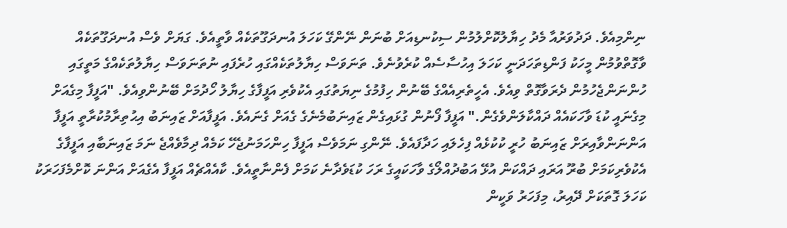ނިންމިއެވެ. ދަދުވަރުއާ މެދު ހިޔާލުކޮށްލުމުން ސިކުނޑިއަށް ބުނަން ނޭންގޭ ކަހަލަ އުނދަގޫތަކެއް ވާތީއެވެ. ގަޔަށް ވެސް އުނދަގޫތަކެއް ވާގޮތްވުމުން މީހަކު ފަންޑިތަހަދަނީ ކަހަލަ އިހުސާސެއް ކުރެވުނެވެ. ތަނަވަސް ހިޔާލުތަކެއްގައި ހުރެފައި ނުތަނަވަސް ހިޔާލުތަކެއްގެ މަތީގައި ހުންނަންޖެހުމުން ދެރަވާގޮތް ވިއެވެ. އެހީތެރިއެއްގެ ބޭނުން ހިފުމުގެ ނިޔަތުގައި އެކުވެރި އަފީފާގެ ހިޔާލު ހޯދުމަށް ބޭނުންވިއެވެ. "އަފީފާ މިގެއަށް މިގެނައީ ކުޑަ ވާހަކައެއް ދައްކާލަންވެގެން." އަފީފާ ފޯނުން ގުޅައިގެން ޒައިނަބުމެނެގެ ގެއަށް ގެނައެވެ. އަފީފާއަށް ޒައިނަބު އިޙުތިރާމުކުރާތީ އަފީފާ އަންނަންވާއިރަށް ޒައިނަބު ހުރީ ކުކުޅެއް ފިހެލައި ހަދާފައެވެ. ނޭންގި ނަމަވެސް އަފީފާ ހިންހަމަނުޖެހޭ ކަމެއް ދިމާވެއްޖެ ނަމަ ޒައިނަބާއި އަފީފާގެ އެކުވެރިކަމަށް ބުރޫ އަރައި ދައްކަން އުޅޭ އަބުދުއްލޯގެ ވާހަކައީގެ ރަހަ ކުޑަވެދާނެ ކަމަށް ފެންނާތީއެވެ. ކާއެއްޗެއް އަފީފާ އެގެއަށް އަންނަ ކޮށްމެފަހަރަކު ކަހަލަ ގޮތަކަށް ދޭއިރު، މިފަހަރު ވަކީން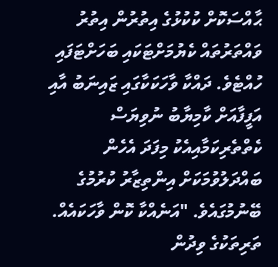ޙާއްސަކޮށް ކުކުޅުގެ އިތުރުން އިތުރު ވައްތަރުތައް ކެޔުމަށްޓަކައި ބަހަށްޓަފައި ހުއްޓެވެ. ދައްކާ ވާހަކަކާގައި ޒައިނަބު އާއި އަފީފާއަށް ކާމިޔާބު ނުވިޔަސް ކެތްތެރިކަމާއިއެކު މިފަދަ އެހެން ބައްދަލުވުމަކަށް އިންތިޒާރު ކުރުމުގެ ބޭނުމުގައެވެ. "އަނެއްކާ ކޮން ވާހަކައެއް. ތަރިތަކުގެ ވިދުން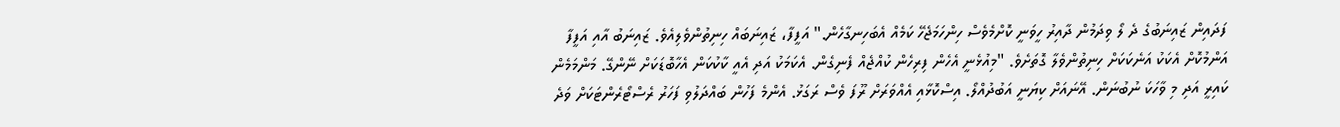ފަދައިން ޒައިނަބުގެ ދެ ލޯ ވިދަމުން ދާއިރު ހީވަނީ ކޮށްމެވެސް ހިންހަމަޖެހޭ ކަމެއް އެބަހިނގާހެން." އަފީފާ، ޒައިނަބައް ހިނިތުންވެލިއެވެ. ޒައިނަބު އާއި އަފީފާ އަންމުކޮށް އެކަކު އަނެކަކަށް ހިނިތުންވެލާ ގޮތަށެވެ. "މިއުޅެނީ އެހެން ފިރިހެން ކުއްޖެއް ފެނިގެން. އެކަމަކު އަދި އެއީ ކާކުކަން އެހާބޮޑަކަށް ނޭންގޭ. މަންމަމެން ކައިރީ އަދި މި ވާހަކަ ނުބުނަން. އޭނައަށް ކިޔަނީ އަބުދުއްލޯ. އިސްކޮޅާއި އެއްވަރަށް ރޫފަ ވެސް ރަގަޅު. އެންމެ ފަހުން ބައްދަލުވި ފަހަރު ރެސްޓޯރެންޓަކަށް ވަދެ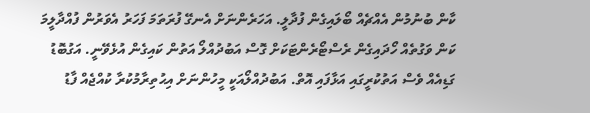ކާން ބުނުމުން އެއްޗެއް ބޯލައިގެން ފުދާލީ. އަހަރެންނަށް އެނގޭ ފުރަތަމަ ފަހަރު އެވަރުން ފުއްދާލީމަ ކަން ވަގުތެއް ހޯދައިގެން ރެސްޓޯރެންޓަކަށް ގޮސް އަބުދުއްލޯ އަތުން ކައިގެން އުޅެވޭނީ. އަގުބޮޑު ގަޑިއެއް ވެސް އަތުކުރީގައި އަޅާފައި އޮތް. އަބުދުއްލޯއަކީ މީހުންނަށް އިޙުތިރާމުކުރާ ކުއްޖެއް ފާޑު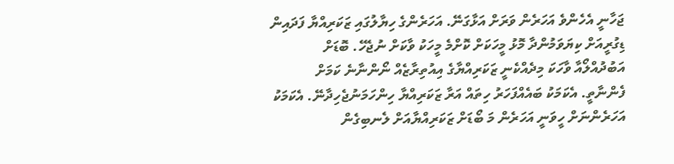ޖަހާނީ އެހެންވެ އަހަރެން ވަރަށް އަޅާގަނޭ. އަހަރެންގެ ހިޔާލުގައި ޒަކަރިއްޔާ ފަދައިން ޑިގުރީއަށް ކިޔަވަމުންދާ މޮޅު މީހަކަށް ކޮށްމެ މީހަކު ވާކަށް ނުޖެހޭ. ބޮޑަށް އަބުދުއްލޯއާ ވާހަކަ މިދެއްކެނީ ޒަކަރިއްޔާގެ އިއުތިރާޒެއް ނޯންނާނެ ކަމަށް ފެންނާތީ. އެކަމަކު ބައެއްފަހަރު ހިތައް އަރާ ޒަކަރިއްޔާ ހިންހަމަނުޖެހިދާނޭ. އެކަމަކު އަހަރެންނަށް ހީވަނީ އަހަރެން މަ ބޯޑަށް ޒަކަރިއްޔާއަށް ލެނބިގެން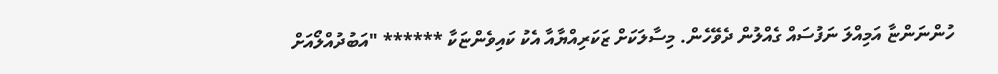ހުންނަންޏާ އަމިއްލަ ނަފުސައް ގެއްލުން ދެވޭހެން. މިސާލަކަށް ޒަކަރިއްޔާއާ އެކު ކައިވެންޏަކާ ****** "އަބުދުއްލޯއަށް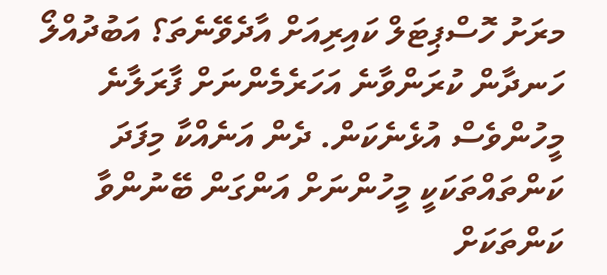މރަށު ހޮސްޕިޓަލް ކައިރިއަށް އާދެވޭނެތަ؟ އަބުދުއްލޯ ހަނދާން ކުރަންވާނެ އަހަރެމެންނަށް ފާރަލާނެ މީހުންވެސް އުޅެނެކަން. ދެން އަނެއްކާ މިފަދަ ކަންތައްތަކަކީ މީހުންނަށް އަންގަން ބޭނުންވާ ކަންތަކަށް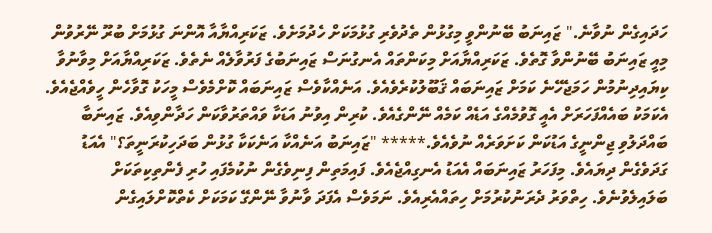ހަދައިގެން ނުވާނެ." ޒައިނަބު ބޭނުންވީ މިގުޅުން ތެދުވެރި ގުޅުމަކަށް ހެދުމަށެވެ. ޒަކަރިއްޔާއާ އޮންނަ ގުޅުމަށް ބުރޫ ނޭރުވުން މިއީ ޒައިނަބު ބޭނުންވާ ގޮތެވެ. ޒަކަރިއްޔާއަށް މިކަންތައް އެނގުނަސް ޒައިނަބުގެ ފަރުވާލެއް ނެތެވެ. ޒަކަރިއްޔާއަށް މިވާނުވާ ކިޔައިދިނުމުން ހަމަޖެހޭނެ ކަމަށް ޒައިނަބައް ޤަބޫލުކުރެވެއެވެ. އަނެއްކާވެސް ޒައިނަބައް ކޮށްމެވެސް މީހަކު ގޮވާހެން ހީވެއްޖެއެވެ. އެކަމަކު ބައެއްފަހަރަށް އެއީ ގޮވުމެއްގެ އަޑެއް ކަމެއް ނޭންގެއެވެ. ކުރިން އިވުނު އަޑަކާ ވައްތަރުވާކަން ހަދާންވިއެވެ. ޒައިނަބާ ބައްދަލުވި ޖިންނީގެ އަޑުކަން ކަށަވަރެއް ނުވެއެވެ.***** "ޒައިނަބު އަނެއްކާ އަނެކަކާ ގުޅުން ބަދަހިކުރަނީތަ؟" އެއަޑު ގަދަވެގެން ދިޔައެވެ. މިފަހަރު ޒައިނަބައް އެއަޑު އެނގިއްޖެއެވެ. ފައިމަތިން ފިނިވެގެން ނުކުމެފައި ހުރި ފެންތިކިތަކަށް ބަލައިލެވުނެވެ. ހިތްވަރު ދެރަނުކުރުމަށް ހިތައްއެރިއެވެ. ނަމަވެސް އެފަދަ ވާނުވާ ނޭންގޭ ކަމަކަށް ކެތްކޮށްލައިގެން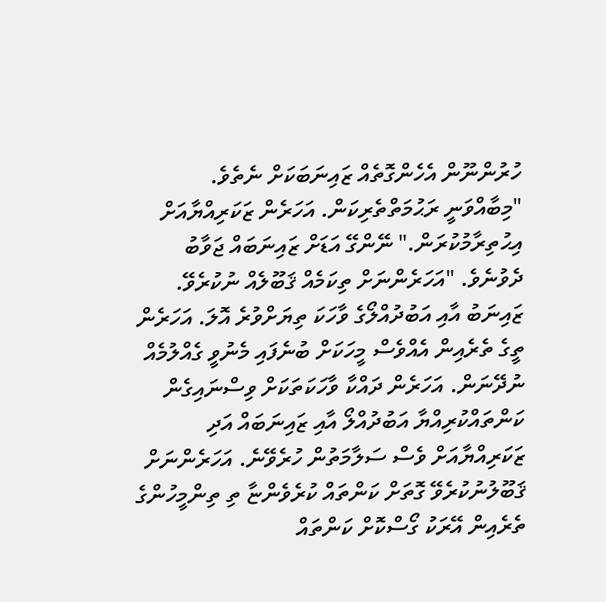ހުރުންނޫން އެހެންގޮތެއް ޒައިނަބަކަށް ނެތެވެ. "މިބާއްވަނީ ރަޙުމަތްތެރިކަން. އަހަރެން ޒަކަރިއްޔާއަށް އިޙުތިރާމުކުރަން." ނޭންގޭ އަޑަށް ޒައިނަބައް ޖަވާބު ދެވުނެވެ. "އަހަރެންނަށް ތިކަމެއް ޤަބޫލެއް ނުކުރެވޭ. ޒައިނަބު އާއި އަބުދުއްލޯގެ ވާހަކަ ތިޔަށްވުރެ އޮލަ. އަހަރެން ތީގެ ތެރެއިން އެއްވެސް މީހަކަށް ބުނެފައި މެނުވީ ގެއްލުމެއް ނުދޭނަން. އަހަރެން ދައްކާ ވާހަކަތަކަށް ވިސްނައިގެން ކަންތައްކުރިއްޔާ އަބުދުއްލޯ އާއި ޒައިނަބައް އަދި ޒަކަރިއްޔާއަށް ވެސް ސަލާމަތުން ހުރެވޭނެ. އަހަރެންނަށް ޤަބޫލުނުކުރެވޭ ގޮތަށް ކަންތައް ކުރެވެންޏާ ތި ތިންމީހުންގެ ތެރެއިން އޭރަކު ގޯސްކޮށް ކަންތައް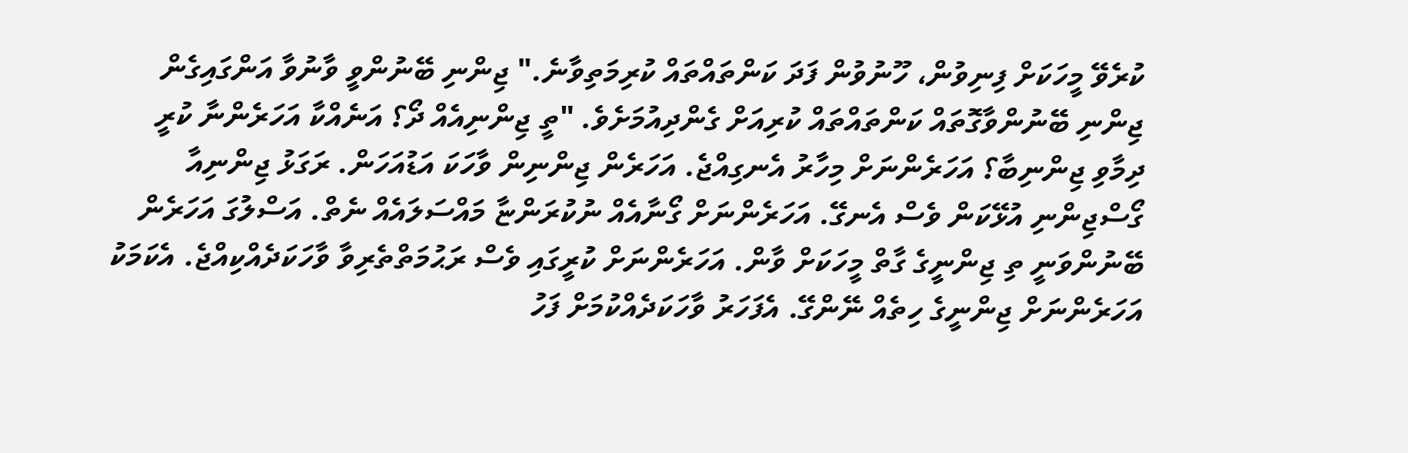ކުރެވޭ މީހަކަށް ފިނިވުން، ހޫނުވުން ފަދަ ކަންތައްތައް ކުރިމަތިވާނެ." ޖިންނި ބޭނުންވީ ވާނުވާ އަންގައިގެން ޖިންނި ބޭނުންވާގޮތައް ކަންތައްތައް ކުރިއަށް ގެންދިއުމަށެވެ. "ތީ ޖިންނިއެއް ދޯ؟ އަނެއްކާ އަހަރެންނާ ކުރީ ދިމާވި ޖިންނިބާ؟ އަހަރެންނަށް މިހާރު އެނގިއްޖެ. އަހަރެން ޖިންނިން ވާހަކަ އަޑުއަހަން. ރަގަޅު ޖިންނިއާ ގޯސްޖިންނި އުޅޭކަން ވެސް އެނގޭ. އަހަރެންނަށް ގޯނާއެއް ނުކުރަންޏާ މައްސަލައެއް ނެތް. އަސްލުގަ އަހަރެން ބޭނުންވަނީ ތި ޖިންނީގެ ގާތް މީހަކަށް ވާން. އަހަރެންނަށް ކުރީގައި ވެސް ރަޙުމަތްތެރިވާ ވާހަކަދެއްކިއްޖެ. އެކަމަކު އަހަރެންނަށް ޖިންނީގެ ހިތެއް ނޭންގޭ. އެފަހަރު ވާހަކަދެއްކުމަށް ފަހު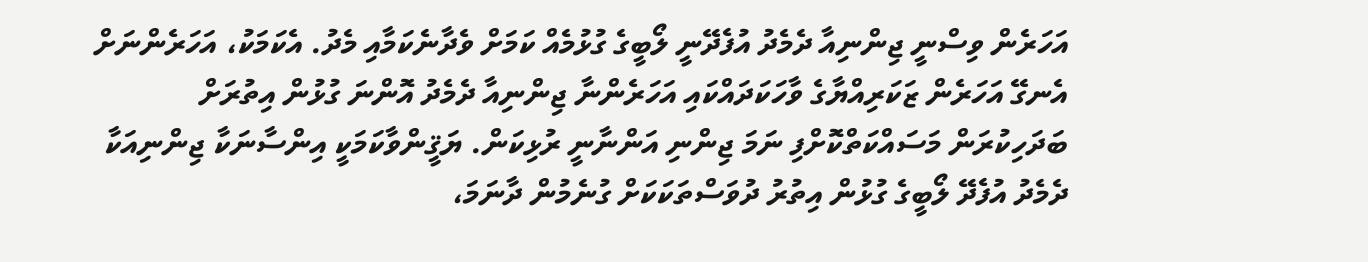އަހަރެން ވިސްނީ ޖިންނިއާ ދެމެދު އުފެދޭނީ ލޯބީގެ ގުޅުމެއް ކަމަށް ވެދާނެކަމާއި މެދު. އެކަމަކު، އަހަރެންނަށް އެނގޭ އަހަރެން ޒަކަރިއްޔާގެ ވާހަކަދައްކައި އަހަރެންނާ ޖިންނިއާ ދެމެދު އޮންނަ ގުޅުން އިތުރަށް ބަދަހިކުރަން މަސައްކަތްކޮށްފި ނަމަ ޖިންނި އަންނާނީ ރުޅިކަން. ޔަޤީންވާކަމަކީ އިންސާނަކާ ޖިންނިއަކާ ދެމެދު އުފެދޭ ލޯބީގެ ގުޅުން އިތުރު ދުވަސްތަކަކަށް ގުނެމުން ދާނަމަ،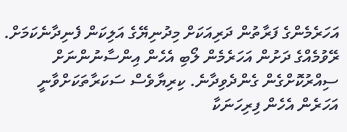އަހަރެމެންގެ ފަރާތުން ދަރިއަކަށް މިދުނިޔޭގެ އަލިކަން ފެނިދާނެކަމަށް. ރޭވުމެއްގެ ދަށުން އަހަރެމެން ލޯބި އެހެން އިންސާނުންނަށް ސިއްރުކޮށްގެން ގެންދެވިދާނެ. ކިރިޔާވެސް ސަކަރާތަކަށްވާނީ އަހަރެން އެހެން ފިރިހަނަކާ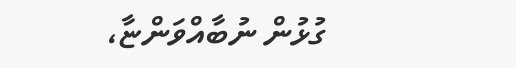ގުޅުން ނުބާއްވަންޏާ،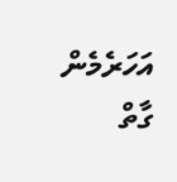އަހަރެމެން ގާތް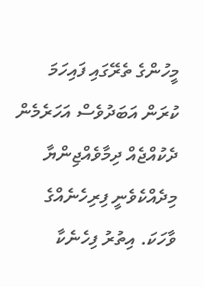މީހުންގެ ތެރޭގައި ފައިހަމަ ކުރަން އަބަދުވެސް އަހަރެމެން ދެކުއްޖެއް ދިމާވެއްޖިންޔާ މިދެއްކެވެނީ ފިރިހެނެއްގެ ވާހަކަ. އިތުރު ފިހެނެކާ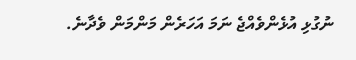ނުގުޅި އުޅެންވެއްޖެ ނަމަ އަހަރެން މަންމަން ވެދާނެ.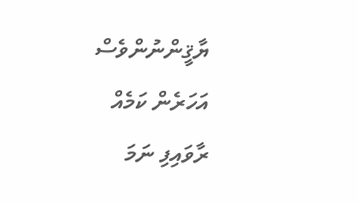ޔާޤީންނުންވެސް އަހަރެން ކަމެއް ރާވައިފި ނަމަ